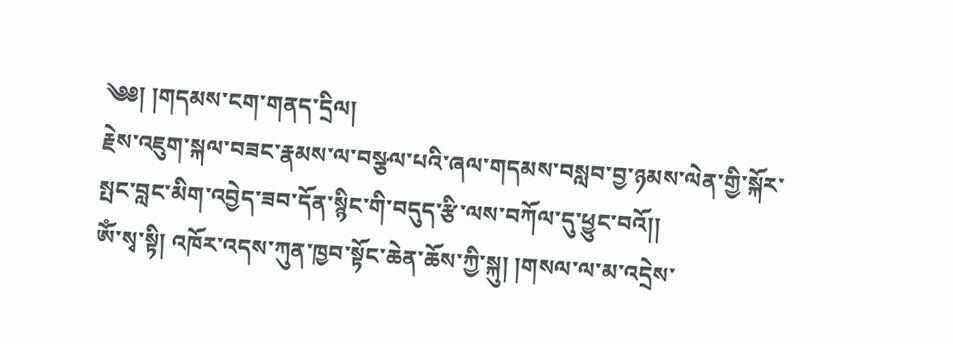༄༅། །གདམས་ངག་གནད་དྲིལ།
རྗེས་འཇུག་སྐལ་བཟང་རྣམས་ལ་བསྩལ་པའི་ཞལ་གདམས་བསླབ་བྱ་ཉམས་ལེན་གྱི་སྐོར་སྤང་བླང་མིག་འབྱེད་ཟབ་དོན་སྙིང་གི་བདུད་རྩི་ལས་བཀོལ་དུ་ཕྱུང་བའོ།།
ཨོཾ་སྭ་སྟི། འཁོར་འདས་ཀུན་ཁྱབ་སྟོང་ཆེན་ཆོས་ཀྱི་སྐུ། །གསལ་ལ་མ་འདྲེས་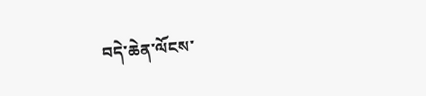བདེ་ཆེན་ལོངས་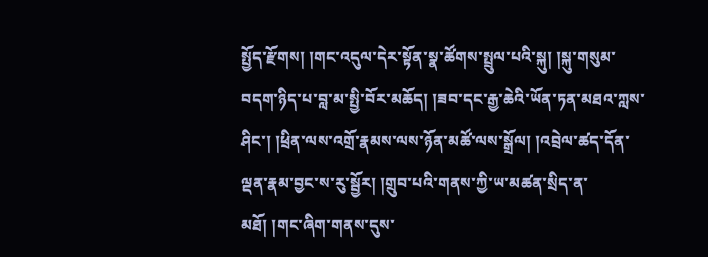སྤྱོད་རྫོགས། །གང་འདུལ་དེར་སྟོན་སྣ་ཚོགས་སྤྲུལ་པའི་སྐུ། །སྐུ་གསུམ་བདག་ཉིད་པ་བླ་མ་སྤྱི་བོར་མཆོད། །ཟབ་དང་རྒྱ་ཆེའི་ཡོན་ཏན་མཐའ་ཀླས་ཤིང་། །ཕྲིན་ལས་འགྲོ་རྣམས་ལས་ཉོན་མཚོ་ལས་སྒྲོལ། །འབྲེལ་ཚད་དོན་ལྡན་རྣམ་བྱང་ས་རུ་སྦྱོར། །གྲུབ་པའི་གནས་ཀྱི་ཡ་མཚན་སྲིད་ན་མཐོ། །གང་ཞིག་གནས་དུས་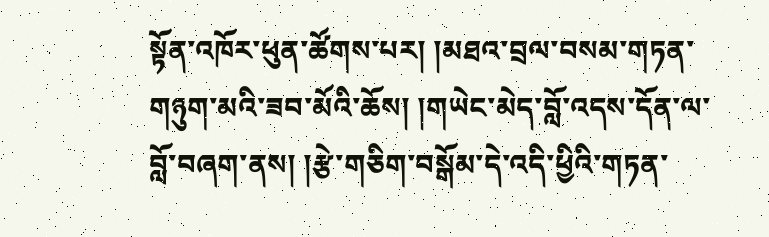སྟོན་འཁོར་ཕུན་ཚོགས་པར། །མཐའ་བྲལ་བསམ་གཏན་གཉུག་མའི་ཟབ་མོའི་ཆོས། །གཡེང་མེད་བློ་འདས་དོན་ལ་བློ་བཞག་ནས། །རྩེ་གཅིག་བསྒོམ་དེ་འདི་ཕྱིའི་གཏན་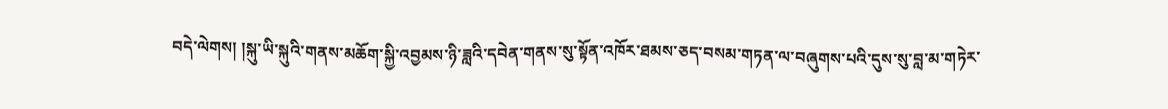བདེ་ལེགས། །སྐུ་ཡི་སྐུའི་གནས་མཆོག་སྐྱི་འབྱམས་ཉི་ཟླའི་དབེན་གནས་སུ་སྟོན་འཁོར་ཐམས་ཅད་བསམ་གཏན་ལ་བཞུགས་པའི་དུས་སུ་བླ་མ་གཏེར་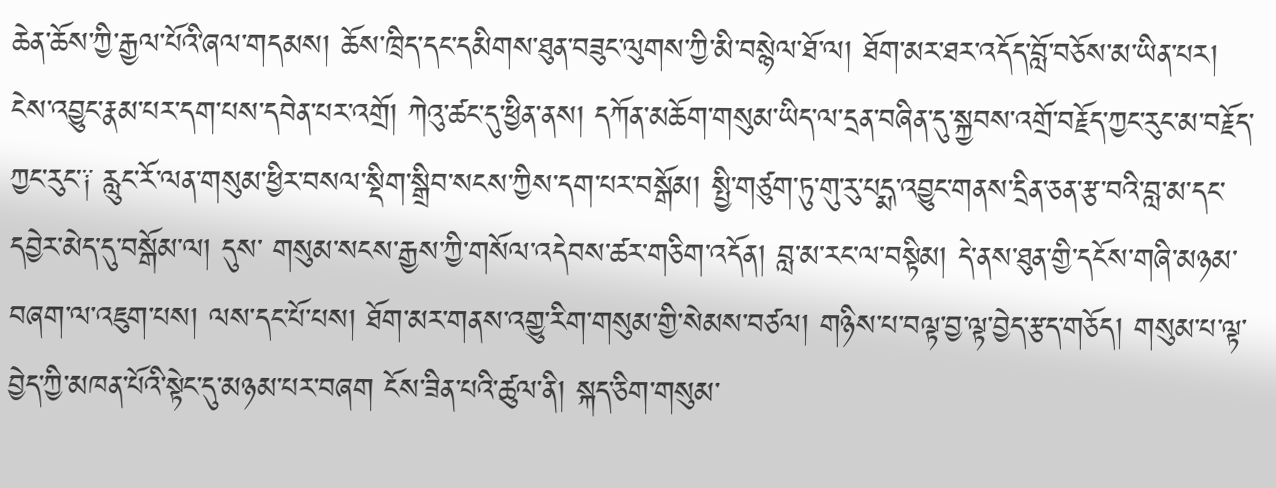ཆེན་ཆོས་ཀྱི་རྒྱལ་པོའི་ཞལ་གདམས། ཆོས་ཁྲིད་དང་དམིགས་ཐུན་བཟུང་ལུགས་ཀྱི་མི་བསྙེལ་ཐོ་ལ། ཐོག་མར་ཐར་འདོད་བློ་བཅོས་མ་ཡིན་པར། ངེས་འབྱུང་རྣམ་པར་དག་པས་དབེན་པར་འགྲོ། ཀེའུ་ཚང་དུ་ཕྱིན་ནས། དཀོན་མཆོག་གསུམ་ཡིད་ལ་དྲན་བཞིན་དུ་སྐྱབས་འགྲོ་བརྗོད་ཀྱང་རུང་མ་བརྗོད་ཀྱང་རུང་༑ རླུང་རོ་ལན་གསུམ་ཕྱིར་བསལ་སྡིག་སྒྲིབ་སངས་ཀྱིས་དག་པར་བསྒོམ། སྤྱི་གཙུག་ཏུ་གུ་རུ་པདྨ་འབྱུང་གནས་དྲིན་ཅན་རྩ་བའི་བླ་མ་དང་དབྱེར་མེད་དུ་བསྒོམ་ལ། དུས་ གསུམ་སངས་རྒྱས་ཀྱི་གསོལ་འདེབས་ཚར་གཅིག་འདོན། བླ་མ་རང་ལ་བསྟིམ། དེ་ནས་ཐུན་གྱི་དངོས་གཞི་མཉམ་བཞག་ལ་འཇུག་པས། ལས་དང་པོ་པས། ཐོག་མར་གནས་འགྱུ་རིག་གསུམ་གྱི་སེམས་བཙལ། གཉིས་པ་བལྟ་བྱ་ལྟ་བྱེད་རྩད་གཅོད། གསུམ་པ་ལྟ་བྱེད་ཀྱི་མཁན་པོའི་སྟེང་དུ་མཉམ་པར་བཞག ངོས་ཟིན་པའི་ཚུལ་ནི། སྐད་ཅིག་གསུམ་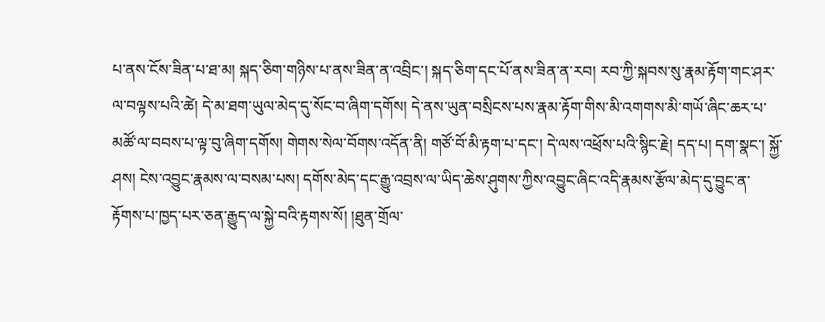པ་ནས་ངོས་ཟིན་པ་ཐ་མ། སྐད་ཅིག་གཉིས་པ་ནས་ཟིན་ན་འབྲིང་། སྐད་ཅིག་དང་པོ་ནས་ཟིན་ན་རབ། རབ་ཀྱི་སྐབས་སུ་རྣམ་རྟོག་གང་ཤར་ལ་བལྟས་པའི་ཚེ། དེ་མ་ཐག་ཡུལ་མེད་དུ་སོང་བ་ཞིག་དགོས། དེ་ནས་ཡུན་བསྲིངས་པས་རྣམ་རྟོག་གིས་མི་འགགས་མི་གཡོ་ཞིང་ཆར་པ་མཚོ་ལ་བབས་པ་ལྟ་བུ་ཞིག་དགོས། གེགས་སེལ་བོགས་འདོན་ནི། གཙོ་བོ་མི་རྟག་པ་དང་། དེ་ལས་འཕྲོས་པའི་སྙིང་རྗེ། དད་པ། དག་སྣང་། སྐྱོ་ཤས། ངེས་འབྱུང་རྣམས་ལ་བསམ་པས། དགོས་མེད་དང་རྒྱུ་འབྲས་ལ་ཡིད་ཆེས་ཤུགས་ཀྱིས་འབྱུང་ཞིང་འདི་རྣམས་རྩོལ་མེད་དུ་བྱུང་ན་རྟོགས་པ་ཁྱད་པར་ཅན་རྒྱུད་ལ་སྐྱེ་བའི་རྟགས་སོ། །ཐུན་གྲོལ་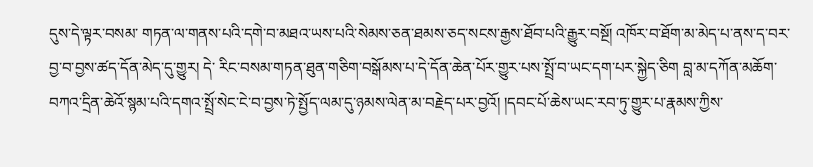དུས་དེ་ལྟར་བསམ་ གཏན་ལ་གནས་པའི་དགེ་བ་མཐའ་ཡས་པའི་སེམས་ཅན་ཐམས་ཅད་སངས་རྒྱས་ཐོབ་པའི་རྒྱུར་བསྔོ། འཁོར་བ་ཐོག་མ་མེད་པ་ནས་ད་བར་བྱ་བ་བྱས་ཚད་དོན་མེད་དུ་གྱུར། དེ་ རིང་བསམ་གཏན་ཐུན་གཅིག་བསྒོམས་པ་དེ་དོན་ཆེན་པོར་གྱུར་པས་སྤྲོ་བ་ཡང་དག་པར་སྐྱེད་ཅིག བླ་མ་དཀོན་མཆོག་བཀའ་དྲིན་ཆེའོ་སྙམ་པའི་དགའ་སྤྲོ་སེང་ངེ་བ་བྱས་ཏེ་སྤྱོད་ལམ་དུ་ཉམས་ལེན་མ་བརྗེད་པར་བྱའོ། །དབང་པོ་ཆེས་ཡང་རབ་ཏུ་གྱུར་པ་རྣམས་ཀྱིས་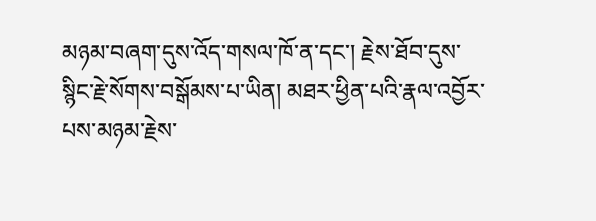མཉམ་བཞག་དུས་འོད་གསལ་ཁོ་ན་དང་། རྗེས་ཐོབ་དུས་སྙིང་རྗེ་སོགས་བསྒོམས་པ་ཡིན། མཐར་ཕྱིན་པའི་རྣལ་འབྱོར་པས་མཉམ་རྗེས་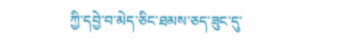ཀྱི་དབྱེ་བ་མེད་ཅིང་ཐམས་ཅད་ཟུང་དུ་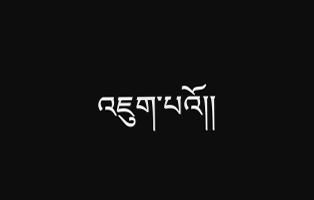འཇུག་པའོ།།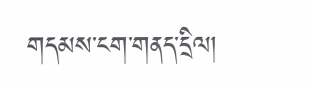གདམས་ངག་གནད་དྲིལ།